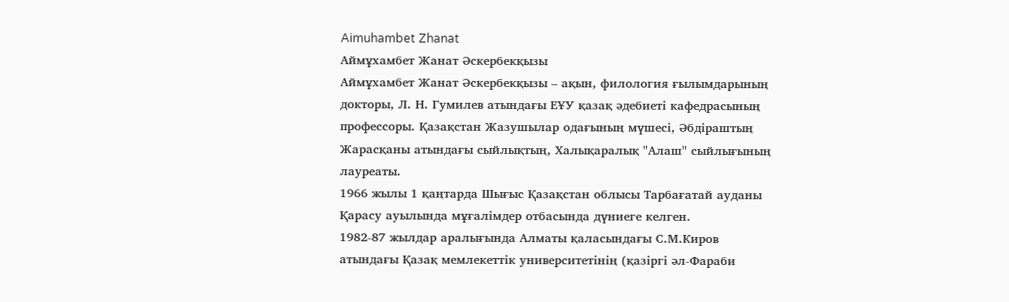Aimuhambet Zhanat
Аймұхамбет Жанат Әскербекқызы
Аймұхамбет Жанат Әскербекқызы – ақын, филология ғылымдарының докторы, Л. Н. Гумилев атындағы ЕҰУ қазақ әдебиеті кафедрасының профессоры. Қазақстан Жазушылар одағының мүшесі, Әбдіраштың Жарасқаны атындағы сыйлықтың, Халықаралық "Алаш" сыйлығының лауреаты.
1966 жылы 1 қаңтарда Шығыс Қазақстан облысы Тарбағатай ауданы Қарасу ауылында мұғалімдер отбасында дүниеге келген.
1982-87 жылдар аралығында Алматы қаласындағы С.М.Киров атындағы Қазақ мемлекеттік университетінің (қазіргі әл-Фараби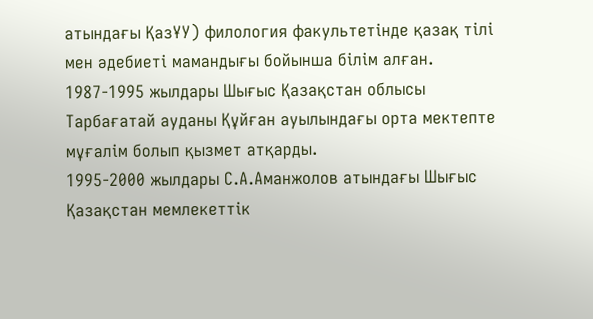атындағы ҚазҰУ) филология факультетінде қазақ тілі мен әдебиеті мамандығы бойынша білім алған.
1987-1995 жылдары Шығыс Қазақстан облысы Тарбағатай ауданы Құйған ауылындағы орта мектепте мұғалім болып қызмет атқарды.
1995-2000 жылдары С.А.Аманжолов атындағы Шығыс Қазақстан мемлекеттік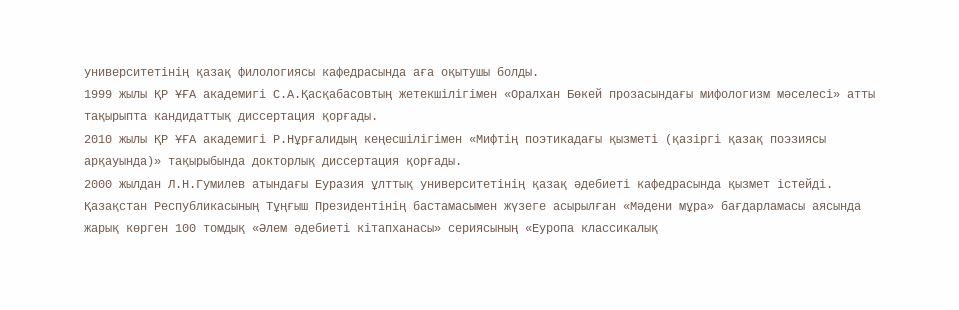университетінің қазақ филологиясы кафедрасында аға оқытушы болды.
1999 жылы ҚР ҰҒА академигі С.А.Қасқабасовтың жетекшілігімен «Оралхан Бөкей прозасындағы мифологизм мәселесі» атты тақырыпта кандидаттық диссертация қорғады.
2010 жылы ҚР ҰҒА академигі Р.Нұрғалидың кеңесшілігімен «Мифтің поэтикадағы қызметі (қазіргі қазақ поэзиясы арқауында)» тақырыбында докторлық диссертация қорғады.
2000 жылдан Л.Н.Гумилев атындағы Еуразия ұлттық университетінің қазақ әдебиеті кафедрасында қызмет істейді.
Қазақстан Республикасының Тұңғыш Президентінің бастамасымен жүзеге асырылған «Мәдени мұра» бағдарламасы аясында жарық көрген 100 томдық «Әлем әдебиеті кітапханасы» сериясының «Еуропа классикалық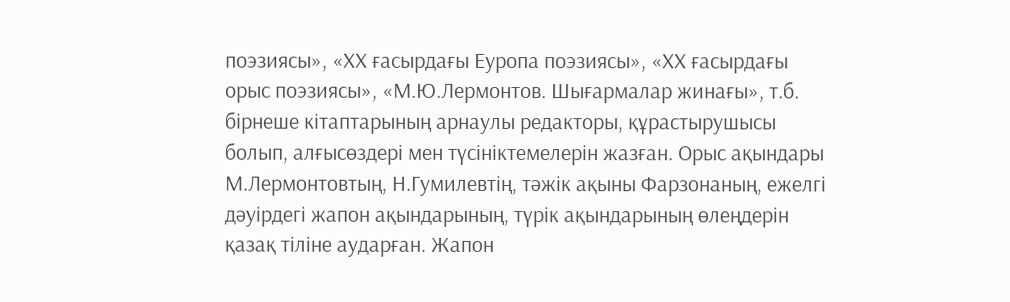поэзиясы», «ХХ ғасырдағы Еуропа поэзиясы», «ХХ ғасырдағы орыс поэзиясы», «М.Ю.Лермонтов. Шығармалар жинағы», т.б. бірнеше кітаптарының арнаулы редакторы, құрастырушысы болып, алғысөздері мен түсініктемелерін жазған. Орыс ақындары М.Лермонтовтың, Н.Гумилевтің, тәжік ақыны Фарзонаның, ежелгі дәуірдегі жапон ақындарының, түрік ақындарының өлеңдерін қазақ тіліне аударған. Жапон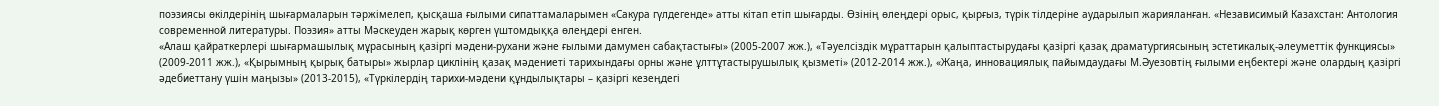поэзиясы өкілдерінің шығармаларын тәржімелеп, қысқаша ғылыми сипаттамаларымен «Сакура гүлдегенде» атты кітап етіп шығарды. Өзінің өлеңдері орыс, қырғыз, түрік тілдеріне аударылып жарияланған. «Независимый Казахстан: Антология современной литературы. Поэзия» атты Мәскеуден жарық көрген үштомдыққа өлеңдері енген.
«Алаш қайраткерлері шығармашылық мұрасының қазіргі мәдени-рухани және ғылыми дамумен сабақтастығы» (2005-2007 жж.), «Тәуелсіздік мұраттарын қалыптастырудағы қазіргі қазақ драматургиясының эстетикалық-әлеуметтік функциясы» (2009-2011 жж.), «Қырымның қырық батыры» жырлар циклінің қазақ мәдениеті тарихындағы орны және ұлттұтастырушылық қызметі» (2012-2014 жж.), «Жаңа, инновациялық пайымдаудағы М.Әуезовтің ғылыми еңбектері және олардың қазіргі әдебиеттану үшін маңызы» (2013-2015), «Түркілердің тарихи-мәдени құндылықтары – қазіргі кезеңдегі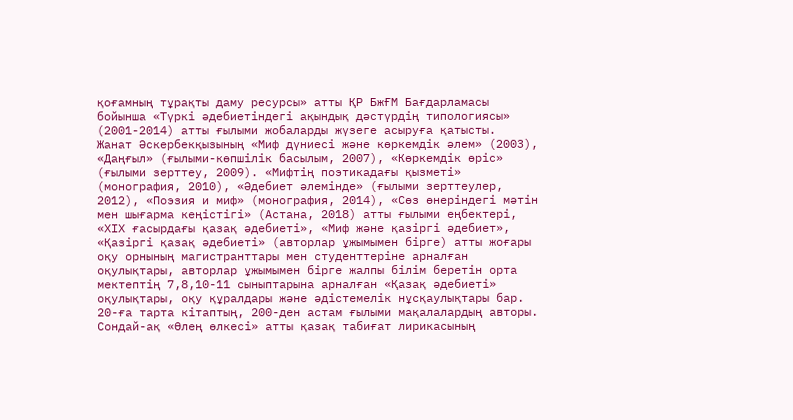қоғамның тұрақты даму ресурсы» атты ҚР БжҒМ Бағдарламасы бойынша «Түркі әдебиетіндегі ақындық дәстүрдің типологиясы» (2001-2014) атты ғылыми жобаларды жүзеге асыруға қатысты.
Жанат Әскербекқызының «Миф дүниесі және көркемдік әлем» (2003), «Даңғыл» (ғылыми-көпшілік басылым, 2007), «Көркемдік өріс» (ғылыми зерттеу, 2009). «Мифтің поэтикадағы қызметі» (монография, 2010), «Әдебиет әлемінде» (ғылыми зерттеулер, 2012), «Поэзия и миф» (монография, 2014), «Сөз өнеріндегі мәтін мен шығарма кеңістігі» (Астана, 2018) атты ғылыми еңбектері, «ХІХ ғасырдағы қазақ әдебиеті», «Миф және қазіргі әдебиет», «Қазіргі қазақ әдебиеті» (авторлар ұжымымен бірге) атты жоғары оқу орнының магистранттары мен студенттеріне арналған оқулықтары, авторлар ұжымымен бірге жалпы білім беретін орта мектептің 7,8,10-11 сыныптарына арналған «Қазақ әдебиеті» оқулықтары, оқу құралдары және әдістемелік нұсқаулықтары бар. 20-ға тарта кітаптың, 200-ден астам ғылыми мақалалардың авторы. Сондай-ақ «Өлең өлкесі» атты қазақ табиғат лирикасының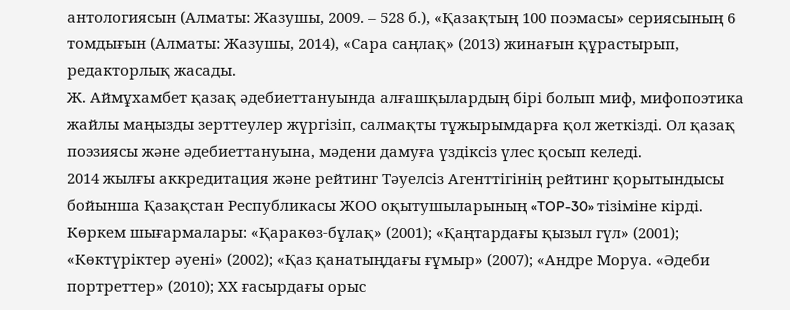антологиясын (Алматы: Жазушы, 2009. – 528 б.), «Қазақтың 100 поэмасы» сериясының 6 томдығын (Алматы: Жазушы, 2014), «Сара саңлақ» (2013) жинағын құрастырып, редакторлық жасады.
Ж. Аймұхамбет қазақ әдебиеттануында алғашқылардың бірі болып миф, мифопоэтика жайлы маңызды зерттеулер жүргізіп, салмақты тұжырымдарға қол жеткізді. Ол қазақ поэзиясы және әдебиеттануына, мәдени дамуға үздіксіз үлес қосып келеді.
2014 жылғы аккредитация және рейтинг Тәуелсіз Агенттігінің рейтинг қорытындысы бойынша Қазақстан Республикасы ЖОО оқытушыларының «TOP-30» тізіміне кірді.
Көркем шығармалары: «Қаракөз-бұлақ» (2001); «Қаңтардағы қызыл гүл» (2001); «Көктүріктер әуені» (2002); «Қаз қанатыңдағы ғұмыр» (2007); «Андре Моруа. «Әдеби портреттер» (2010); ХХ ғасырдағы орыс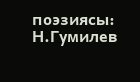поэзиясы: Н.Гумилев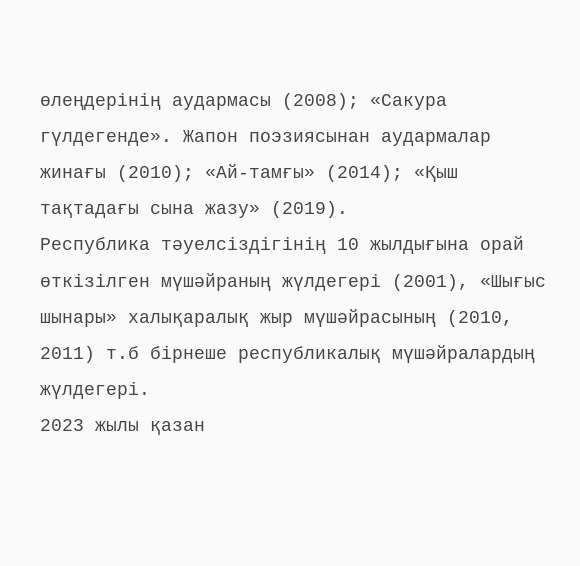өлеңдерінің аудармасы (2008); «Сакура гүлдегенде». Жапон поэзиясынан аудармалар жинағы (2010); «Ай-тамғы» (2014); «Қыш тақтадағы сына жазу» (2019).
Республика тәуелсіздігінің 10 жылдығына орай өткізілген мүшәйраның жүлдегері (2001), «Шығыс шынары» халықаралық жыр мүшәйрасының (2010, 2011) т.б бірнеше республикалық мүшәйралардың жүлдегері.
2023 жылы қазан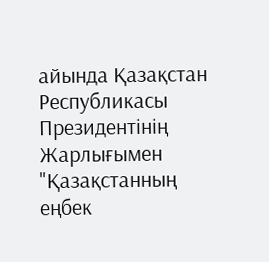айында Қазақстан Республикасы Президентінің Жарлығымен "Қазақстанның еңбек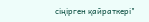сіңірген қайраткері"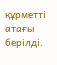құрметті атағы берілді.